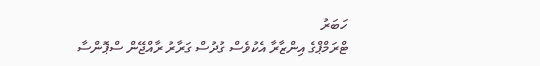ހަބަރު
ޓްރަމްޕްގެ އިންޒާރާ އެކުވެސް ގުދުސް ގަރާރު ރާއްޖޭން ސްޕޮންސާ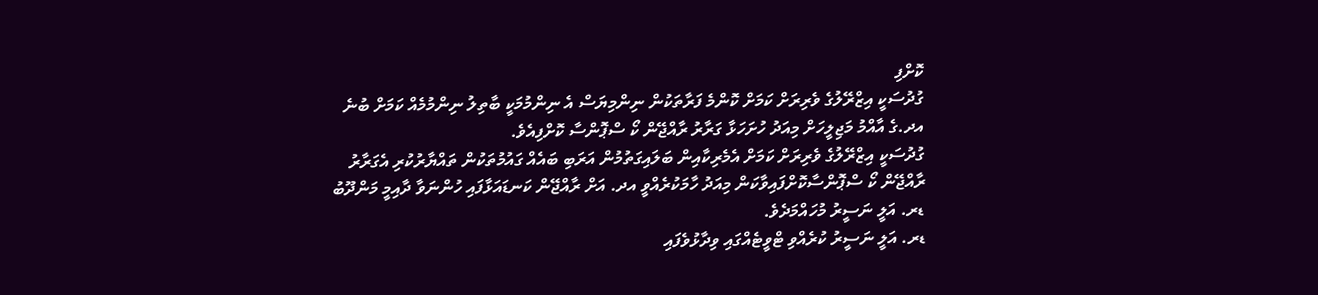ކޮށްފި
ގުދުސަކީ އިޒްރޭލުގެ ވެރިރަށް ކަމަށް ކޮންމެ ފަރާތަކުން ނިންމިޔަސް އެ ނިންމުމަކީ ބާތިލު ނިންމުމެއް ކަމަށް ބުނެ އދ.ގެ އާއްމު މަޖިލީހަށް މިއަދު ހުށަހަޅާ ގަރާރު ރާއްޖޭން ކޯ ސްޕޮންސާ ކޮށްފިއެވެ.
ގުދުސަކީ އިޒްރޭލުގެ ވެރިރަށް ކަމަށް އެމެރިކާއިން ބަލައިގަތުމުން އަރަބި ބައެއް ގައުމުތަކުން ތައްޔާރުކުރި އެގަރާރު ރާއްޖޭން ކޯ ސްޕޮންސާކޮށްފައިވާކަން މިއަދު ހާމަކުރެއްވީ އދ. އަށް ރާއްޖޭން ކަނޑައަޅާފައި ހުންނަވާ ދާއިމީ މަންދޫބު ޑރ. އަލީ ނަސީރު މުހައްމަދެވެ.
ޑރ. އަލީ ނަސީރު ކުރެއްވި ޓްވީޓެއްގައި ވިދާޅުވެފައި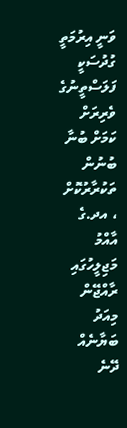ވަނީ އިރުމަތީ ގުދުސަކީ ފަލަސްތީނުގެ ވެރިރަށް ކަމަށް ބުނާ ބުނުން ތަކުރާރުކޮށް ، އދ.ގެ އާއްމު މަޖިލީހުގައި ރާއްޖޭން މިއަދު ބަޔާނެއް ދޭނެ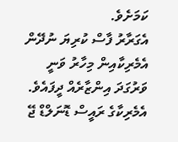ކަމަށެވެ.
އެގަރާރު ފާސް ކުރިޔަ ނުދޭން އެމެރިކާއިން މިހާރު ވަނީ ވަރުގަދަ އިންޒާރެއް ދީފައެވެ. އެމެރިކާގެ ރައީސް ޑޮނަލްޑް ޖޭ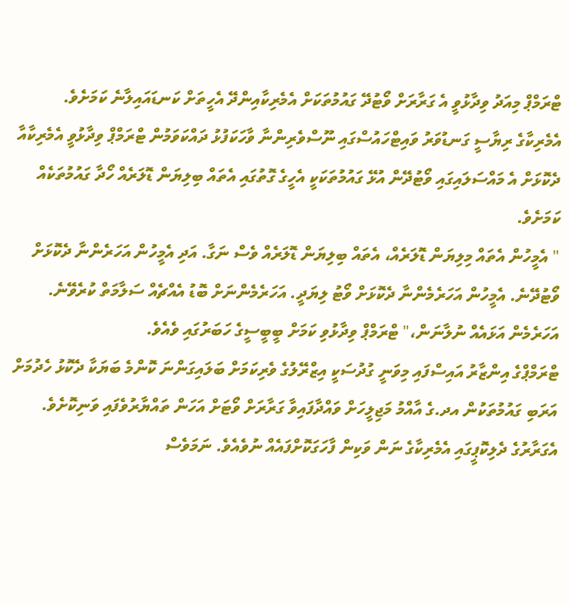ޓްރަމްޕް މިއަދު ވިދާޅުވީ އެ ގަރާރަށް ވޯޓުދޭ ގައުމުތަކަށް އެމެރިކާއިންދޭ އެހީތަށް ކަނޑައައިލާނެ ކަމަށެވެ.
އެމެރިކާގެ ރިޔާސީ ގަނޑުވަރު ވައިޓްހައުސްގައި ނޫސްވެރިންނާ ވާހަކަފުޅު ދައްކަވަމުން ޓްރަމްޕް ވިދާޅުވީ އެމެރިކާއާ ދެކޮޅަށް އެ މައްސަލައިގައި ވޯޓުދޭން އުޅޭ ގައުމުތަކަކީ އެހީގެ ގޮތުގައި އެތައް ބިލިޔަން ޑޮލަރެއް ހޯދާ ގައުމުތަކެއް ކަމަށެވެ.
" އެމީހުން އެތައް މިލިޔަން ޑޮލަރެއް، އެތައް ބިލިޔަން ޑޮލަރެއް ވެސް ނަގާ. އަދި އެމީހުން އަހަރެންނާ ދެކޮޅަށް ވޯޓުދޭނެ. އެމީހުން އަހަރެމެންނާ ދެކޮޅަށް ވޯޓު ލިޔަދީ. އަހަރެމެންނަށް ބޮޑު އެއްޗެއް ސަލާމަތް ކުރެވޭނެ. އަހަރެމެން އަޅައެއް ނުލާނަން،" ޓްރަމްޕް ވިދާޅުވި ކަމަށް ބީބީސީގެ ހަބަރުގައި ވެއެވެ.
ޓްރަމްޕްގެ އިންޒާރު އައިސްފައި މިވަނީ ގުދުސަކީ އިޒްރޭލުގެ ވެރިކަމަށް ބަލައިގަންނަ ކޮންމެ ބަޔަކާ ދެކޮޅު ހެދުމަށް އަރަބި ގައުމުތަކުން އދ.ގެ އާއްމު މަޖިލީހަށް ވައްދާފައިވާ ގަރާރަށް ވޯޓަށް އަހަން ތައްޔާރުވެފައި ވަނިކޮށެވެ. އެގަރާރުގެ ދެލިކޮޕީގައި އެމެރިކާގެ ނަން ވަކިން ފާހަގަކޮށްފައެއް ނުވެއެވެ. ނަމަވެސް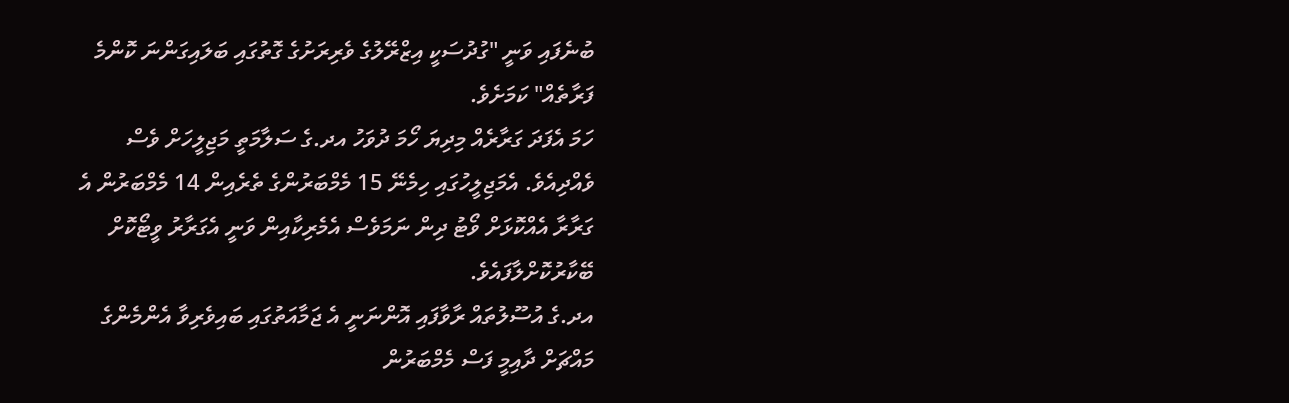ބުނެފައި ވަނީ "ގުދުސަކީ އިޒްރޭލުގެ ވެރިރަށުގެ ގޮތުގައި ބަލައިގަންނަ ކޮންމެ ފަރާތެއް" ކަމަށެވެ.
ހަމަ އެފަދަ ގަރާރެއް މިދިޔަ ހޯމަ ދުވަހު އދ.ގެ ސަލާމަތީ މަޖިލީހަށް ވެސް ވެއްދިއެވެ. އެމަޖިލީހުގައި ހިމެނޭ 15 މެމްބަރުންގެ ތެރެއިން 14 މެމްބަރުން އެ ގަރާރާ އެއްކޮޅަށް ވޯޓު ދިން ނަމަވެސް އެމެރިކާއިން ވަނީ އެގަރާރު ވީޓޯކޮށް ބޭކާރުކޮށްލާފައެވެ.
އދ.ގެ އުސޫލުތައް ރާވާފައި އޮންނަނީ އެ ޖަމާއަތުގައި ބައިވެރިވާ އެންމެންގެ މައްޗަށް ދާއިމީ ފަސް މެމްބަރުން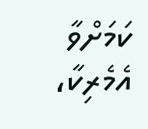ކަމަށްވާ އެމެރިކާ،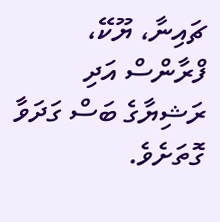ޗައިނާ، ޔޫކޭ، ފްރާންސް އަދި ރަޝިޔާގެ ބަސް ގަދަވާ ގޮތަށެވެ.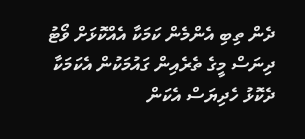ދެން ތިބި އެންމެން ކަމަކާ އެއްކޮޅަށް ވޯޓު ދިނަސް މީގެ ތެރެއިން ގައުމަކުން އެކަމަކާ ދެކޮޅު ހެދިޔަސް އެކަން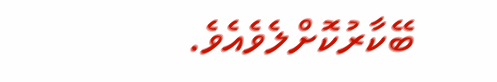ބޭކާރުކޮށްލެވެއެވެ.